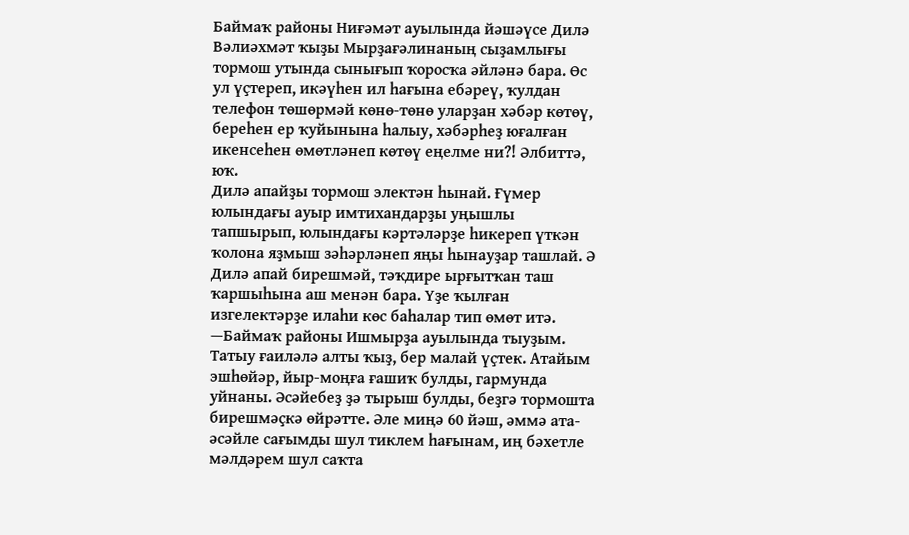Баймаҡ районы Ниғәмәт ауылында йәшәүсе Дилә Вәлиәхмәт ҡыҙы Мырҙағәлинаның сыҙамлығы тормош утында сынығып ҡоросҡа әйләнә бара. Өс ул үҫтереп, икәүһен ил һағына ебәреү, ҡулдан телефон төшөрмәй көнө-төнө уларҙан хәбәр көтөү, береһен ер ҡуйынына һалыу, хәбәрһеҙ юғалған икенсеһен өмөтләнеп көтөү еңелме ни?! Әлбиттә, юҡ.
Дилә апайҙы тормош электән һынай. Ғүмер юлындағы ауыр имтихандарҙы уңышлы тапшырып, юлындағы кәртәләрҙе һикереп үткән ҡолона яҙмыш зәһәрләнеп яңы һынауҙар ташлай. Ә Дилә апай бирешмәй, тәҡдире ырғытҡан таш ҡаршыһына аш менән бара. Үҙе ҡылған изгелектәрҙе илаһи көс баһалар тип өмөт итә.
—Баймаҡ районы Ишмырҙа ауылында тыуҙым. Татыу ғаиләлә алты ҡыҙ, бер малай үҫтек. Атайым эшһөйәр, йыр-моңға ғашиҡ булды, гармунда уйнаны. Әсәйебеҙ ҙә тырыш булды, беҙгә тормошта бирешмәҫкә өйрәтте. Әле миңә 60 йәш, әммә ата-әсәйле сағымды шул тиклем һағынам, иң бәхетле мәлдәрем шул саҡта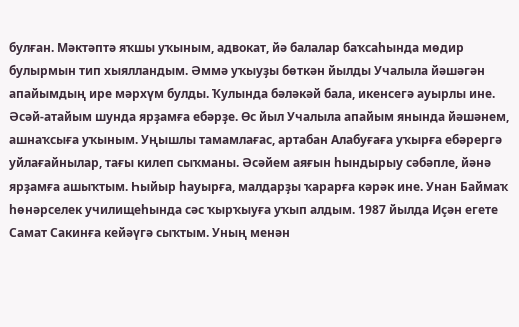булған. Мәктәптә яҡшы уҡыным, адвокат, йә балалар баҡсаһында мөдир булырмын тип хыялландым. Әммә уҡыуҙы бөткән йылды Учалыла йәшәгән апайымдың ире мәрхүм булды. Ҡулында бәләкәй бала, икенсегә ауырлы ине. Әсәй-атайым шунда ярҙамға ебәрҙе. Өс йыл Учалыла апайым янында йәшәнем, ашнаҡсыға уҡыным. Уңышлы тамамлағас, артабан Алабуғаға уҡырға ебәрергә уйлағайнылар, тағы килеп сыҡманы. Әсәйем аяғын һындырыу сәбәпле, йәнә ярҙамға ашыҡтым. Һыйыр һауырға, малдарҙы ҡарарға кәрәк ине. Унан Баймаҡ һөнәрселек училищеһында сәс ҡырҡыуға уҡып алдым. 1987 йылда Иҫән егете Самат Сакинға кейәүгә сыҡтым. Уның менән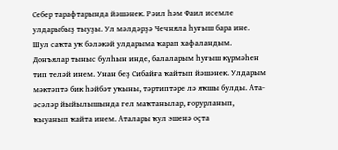Себер тарафтарында йәшәнек. Рәил һәм Фаил исемле улдарыбыҙ тыуҙы. Ул мәлдәрҙә Чечняла һуғыш бара ине. Шул саҡта уҡ бәләкәй улдарыма ҡарап хафаландым. Донъялар тыныс булһын инде, балаларым һуғыш күрмәһен тип теләй инем. Унан беҙ Сибайға ҡайтып йәшәнек. Улдарым мәктәптә бик һәйбәт уҡыны, тәртиптәре лә яҡшы булды. Ата-әсәләр йыйылышында гел маҡтанылар, ғорурланып, ҡыуанып ҡайта инем. Аталары ҡул эшенә оҫта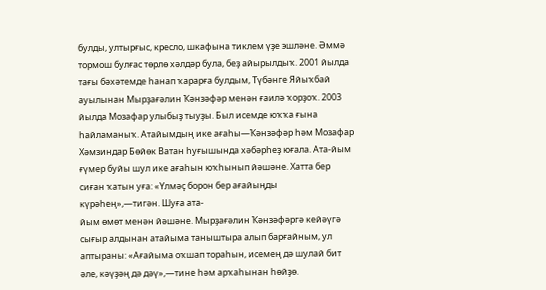булды, ултырғыс, кресло, шкафына тиклем үҙе эшләне. Әммә тормош булғас төрлө хәлдәр була, беҙ айырылдыҡ. 2001 йылда тағы бәхәтемде һанап ҡарарға булдым, Түбәнге Яйыҡбай ауылынан Мырҙағәлин Ҡәнзәфәр менән ғаилә ҡорҙоҡ. 2003 йылда Мозафар улыбыҙ тыуҙы. Был исемде юҡҡа ғына һайламаныҡ. Атайымдың ике ағаһы—Ҡәнзәфәр һәм Мозафар Хәмзиндар Бөйөк Ватан һуғышында хәбәрһеҙ юғала. Ата-йым ғүмер буйы шул ике ағаһын юҡһынып йәшәне. Хатта бер сиған ҡатын уға: «Үлмәҫ борон бер ағайыңды күрәһең»,—тигән. Шуға ата-
йым өмөт менән йәшәне. Мырҙағәлин Ҡәнзәфәргә кейәүгә сығыр алдынан атайыма таныштыра алып барғайным, ул аптыраны: «Ағайыма оҡшап тораһын, исемең дә шулай бит әле, кәүҙәң дә дәү»,—тине һәм арҡаһынан һөйҙө.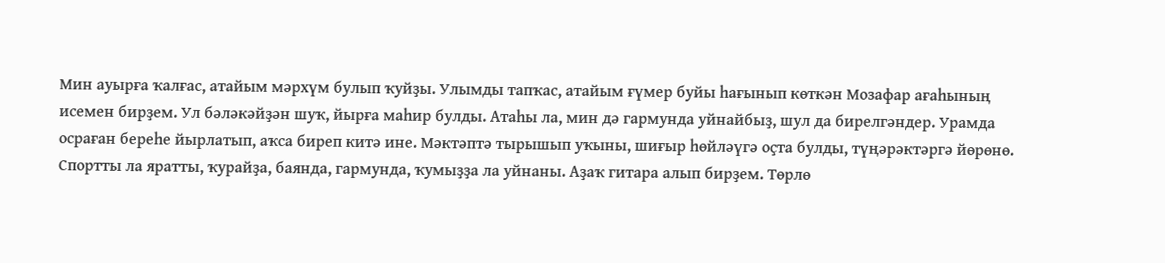Мин ауырға ҡалғас, атайым мәрхүм булып ҡуйҙы. Улымды тапҡас, атайым ғүмер буйы һағынып көткән Мозафар ағаһының исемен бирҙем. Ул бәләкәйҙән шуҡ, йырға маһир булды. Атаһы ла, мин дә гармунда уйнайбыҙ, шул да бирелгәндер. Урамда осраған береһе йырлатып, аҡса биреп китә ине. Мәктәптә тырышып уҡыны, шиғыр һөйләүгә оҫта булды, түңәрәктәргә йөрөнө. Спортты ла яратты, ҡурайҙа, баянда, гармунда, ҡумыҙҙа ла уйнаны. Аҙаҡ гитара алып бирҙем. Төрлө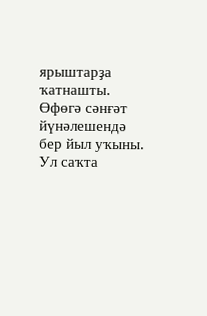ярыштарҙа ҡатнашты. Өфөгә сәнғәт йүнәлешендә бер йыл уҡыны. Ул саҡта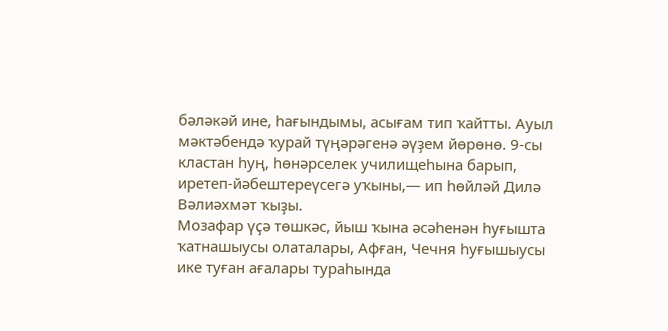бәләкәй ине, һағындымы, асығам тип ҡайтты. Ауыл мәктәбендә ҡурай түңәрәгенә әүҙем йөрөнө. 9-сы кластан һуң, һөнәрселек училищеһына барып, иретеп-йәбештереүсегә уҡыны,— ип һөйләй Дилә Вәлиәхмәт ҡыҙы.
Мозафар үҫә төшкәс, йыш ҡына әсәһенән һуғышта ҡатнашыусы олаталары, Афған, Чечня һуғышыусы ике туған ағалары тураһында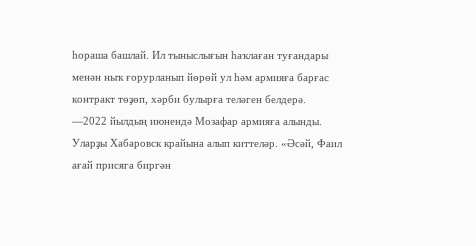һораша башлай. Ил тыныслығын һаҡлаған туғандары менән ныҡ ғорурланып йөрөй ул һәм армияға барғас контракт төҙөп, хәрби булырға теләген белдерә.
—2022 йылдың июнендә Мозафар армияға алынды. Уларҙы Хабаровск крайына алып киттеләр. «Әсәй, Фаил ағай присяга биргән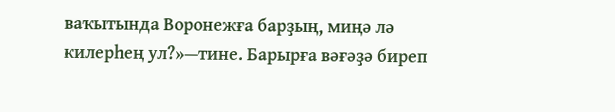ваҡытында Воронежға барҙың, миңә лә килерһең ул?»—тине. Барырға вәғәҙә биреп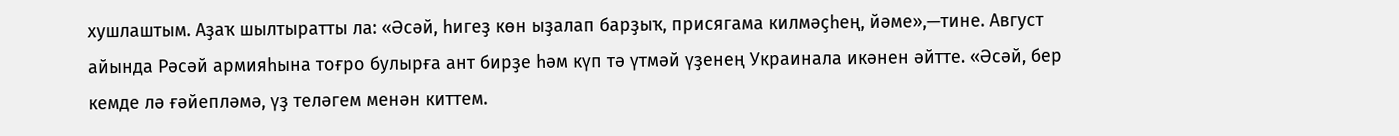хушлаштым. Аҙаҡ шылтыратты ла: «Әсәй, һигеҙ көн ыҙалап барҙыҡ, присягама килмәҫһең, йәме»,—тине. Август айында Рәсәй армияһына тоғро булырға ант бирҙе һәм күп тә үтмәй үҙенең Украинала икәнен әйтте. «Әсәй, бер кемде лә ғәйепләмә, үҙ теләгем менән киттем.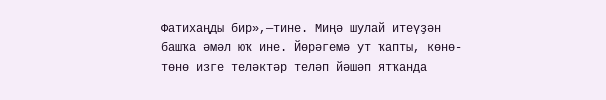Фатихаңды бир»,—тине. Миңә шулай итеүҙән башҡа әмәл юҡ ине. Йөрәгемә ут ҡапты, көнө-төнө изге теләктәр теләп йәшәп ятҡанда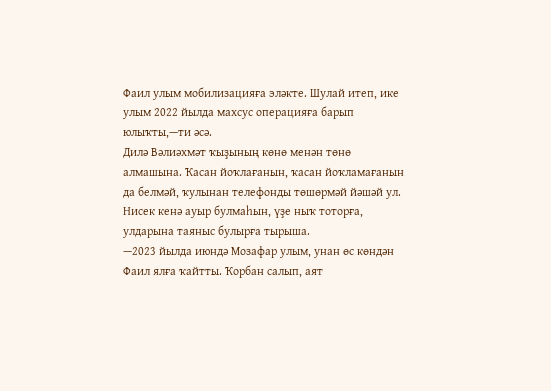Фаил улым мобилизацияға эләкте. Шулай итеп, ике улым 2022 йылда махсус операцияға барып юлыҡты,—ти әсә.
Дилә Вәлиәхмәт ҡыҙының көнө менән төнө алмашына. Ҡасан йоҡлағанын, ҡасан йоҡламағанын да белмәй, ҡулынан телефонды төшөрмәй йәшәй ул. Нисек кенә ауыр булмаһын, үҙе ныҡ тоторға, улдарына таяныс булырға тырыша.
—2023 йылда июндә Мозафар улым, унан өс көндән Фаил ялға ҡайтты. Ҡорбан салып, аят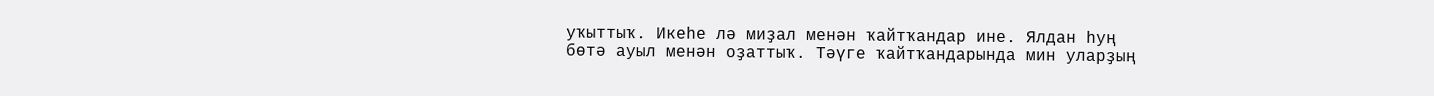уҡыттыҡ. Икеһе лә миҙал менән ҡайтҡандар ине. Ялдан һуң бөтә ауыл менән оҙаттыҡ. Тәүге ҡайтҡандарында мин уларҙың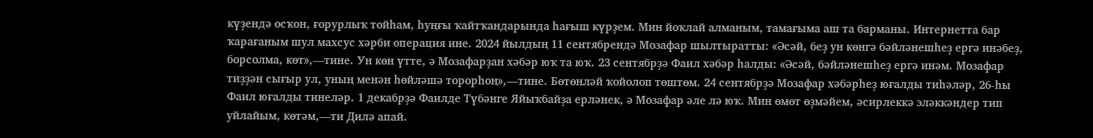күҙендә осҡон, ғорурлыҡ тойһам, һуңғы ҡайтҡандарында һағыш күрҙем. Мин йоҡлай алманым, тамағыма аш та барманы. Интернетта бар ҡарағаным шул махсус хәрби операция ине. 2024 йылдың 11 сентябрендә Мозафар шылтыратты: «Әсәй, беҙ ун көнгә бәйләнешһеҙ ергә инәбеҙ, борсолма, көт»,—тине. Ун көн үтте, ә Мозафарҙан хәбәр юҡ та юҡ. 23 сентябрҙә Фаил хәбәр һалды: «Әсәй, бәйләнешһеҙ ергә инәм. Мозафар тиҙҙән сығыр ул, уның менән һөйләшә торорһоң»,—тине. Бөтөнләй ҡойолоп төштөм. 24 сентябрҙә Мозафар хәбәрһеҙ юғалды тиһәләр, 26-һы Фаил юғалды тинеләр. 1 декабрҙә Фаилде Түбәнге Яйыҡбайҙа ерләнек, ә Мозафар әле лә юҡ. Мин өмөт өҙмәйем, әсирлеккә эләккәндер тип уйлайым, көтәм,—ти Дилә апай.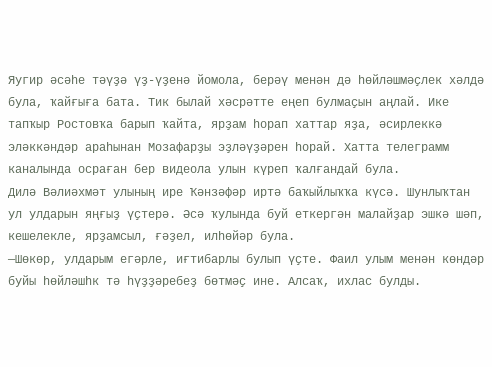Яугир әсәһе тәүҙә үҙ-үҙенә йомола, берәү менән дә һөйләшмәҫлек хәлдә була, ҡайғыға бата. Тик былай хәсрәтте еңеп булмаҫын аңлай. Ике тапҡыр Ростовҡа барып ҡайта, ярҙам һорап хаттар яҙа, әсирлеккә эләккәндәр араһынан Мозафарҙы эҙләүҙәрен һорай. Хатта телеграмм каналында осраған бер видеола улын күреп ҡалғандай була.
Дилә Вәлиәхмәт улының ире Ҡәнзәфәр иртә баҡыйлыҡҡа күсә. Шунлыҡтан ул улдарын яңғыҙ үҫтерә. Әсә ҡулында буй еткергән малайҙар эшкә шәп, кешелекле, ярҙамсыл, ғәҙел, илһөйәр була.
—Шөкөр, улдарым егәрле, иғтибарлы булып үҫте. Фаил улым менән көндәр буйы һөйләшһк тә һүҙҙәребеҙ бөтмәҫ ине. Алсаҡ, ихлас булды.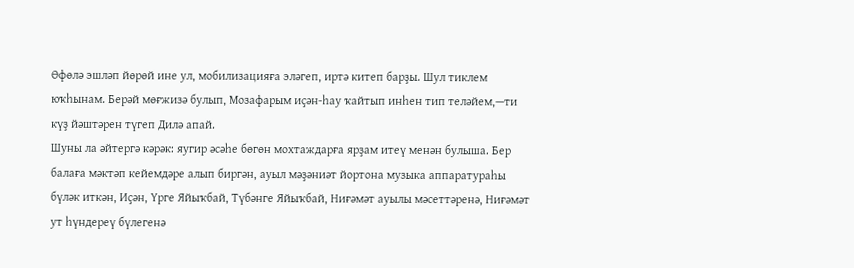Өфөлә эшләп йөрөй ине ул, мобилизацияға эләгеп, иртә китеп барҙы. Шул тиклем юҡһынам. Берәй мөғжизә булып, Мозафарым иҫән-һау ҡайтып инһен тип теләйем,—ти күҙ йәштәрен түгеп Дилә апай.
Шуны ла әйтергә кәрәк: яугир әсәһе бөгөн мохтаждарға ярҙам итеү менән булыша. Бер балаға мәктәп кейемдәре алып биргән, ауыл мәҙәниәт йортона музыка аппаратураһы бүләк иткән, Иҫән, Үрге Яйыҡбай, Түбәнге Яйыҡбай, Ниғәмәт ауылы мәсеттәренә, Ниғәмәт ут һүндереү бүлегенә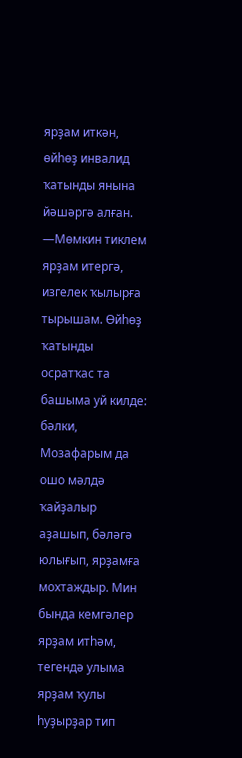ярҙам иткән, өйһөҙ инвалид ҡатынды янына йәшәргә алған.
—Мөмкин тиклем ярҙам итергә, изгелек ҡылырға тырышам. Өйһөҙ ҡатынды осратҡас та башыма уй килде: бәлки, Мозафарым да ошо мәлдә ҡайҙалыр аҙашып, бәләгә юлығып, ярҙамға мохтаждыр. Мин бында кемгәлер ярҙам итһәм, тегендә улыма ярҙам ҡулы һуҙырҙар тип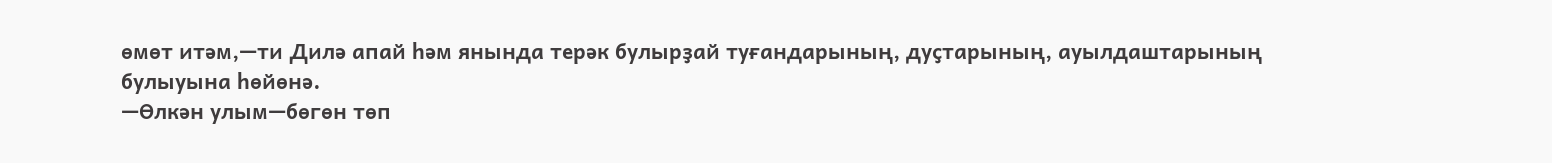өмөт итәм,—ти Дилә апай һәм янында терәк булырҙай туғандарының, дуҫтарының, ауылдаштарының булыуына һөйөнә.
—Өлкән улым—бөгөн төп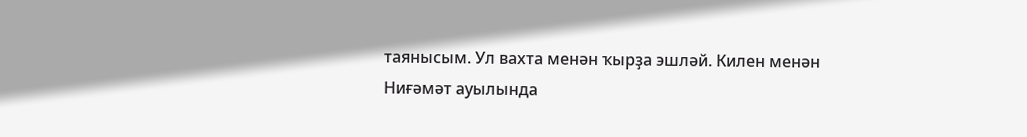таянысым. Ул вахта менән ҡырҙа эшләй. Килен менән Ниғәмәт ауылында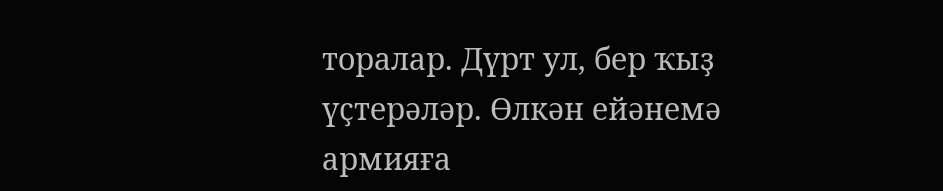торалар. Дүрт ул, бер ҡыҙ үҫтерәләр. Өлкән ейәнемә армияға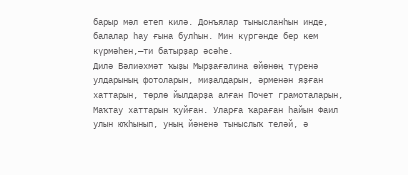барыр мәл етеп килә. Донъялар тынысланһын инде, балалар һау ғына булһын. Мин күргәнде бер кем күрмәһен,—ти батырҙар әсәһе.
Дилә Вәлиәхмәт ҡыҙы Мырҙағәлина өйөнөң түренә улдарының фотоларын, миҙалдарын, әрменән яҙған хаттарын, төрлө йылдарҙа алған Почет грамоталарын, Маҡтау хаттарын ҡуйған. Уларға ҡараған һайын Фаил улын юҡһынып, уның йәненә тыныслыҡ теләй, ә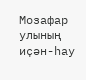Мозафар улының иҫән-һау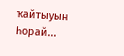ҡайтыуын һорай...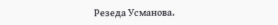Резеда Усманова.